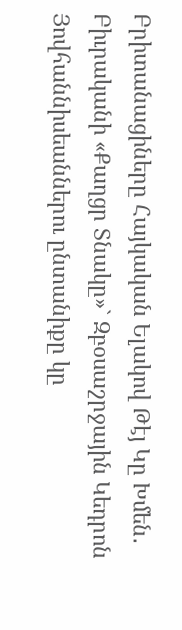Բրիտանացիները Հայկական Ելակով Թէյ Կը Խմեն․ Բիւրականի «Քաղցր Տնակը»` Զբօսաշրջային Կեդրոն
Յովհաննիսեաններու ընտանիքը կը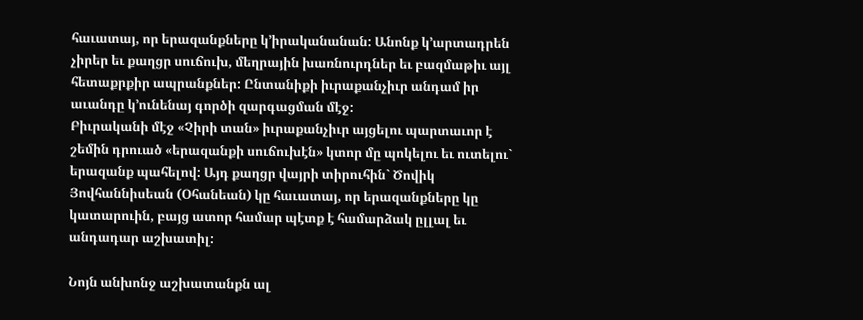հաւատայ, որ երազանքները կ’իրականանան: Անոնք կ’արտադրեն չիրեր եւ քաղցր սուճուխ, մեղրային խառնուրդներ եւ բազմաթիւ այլ հետաքրքիր ապրանքներ: Ընտանիքի իւրաքանչիւր անդամ իր աւանդը կ’ունենայ գործի զարգացման մէջ:
Բիւրականի մէջ «Չիրի տան» իւրաքանչիւր այցելու պարտաւոր է շեմին դրուած «երազանքի սուճուխէն» կտոր մը պոկելու եւ ուտելու` երազանք պահելով: Այդ քաղցր վայրի տիրուհին` Ծովիկ Յովհաննիսեան (Օհանեան) կը հաւատայ, որ երազանքները կը կատարուին, բայց ատոր համար պէտք է համարձակ ըլլալ եւ անդադար աշխատիլ:

Նոյն անխոնջ աշխատանքն ալ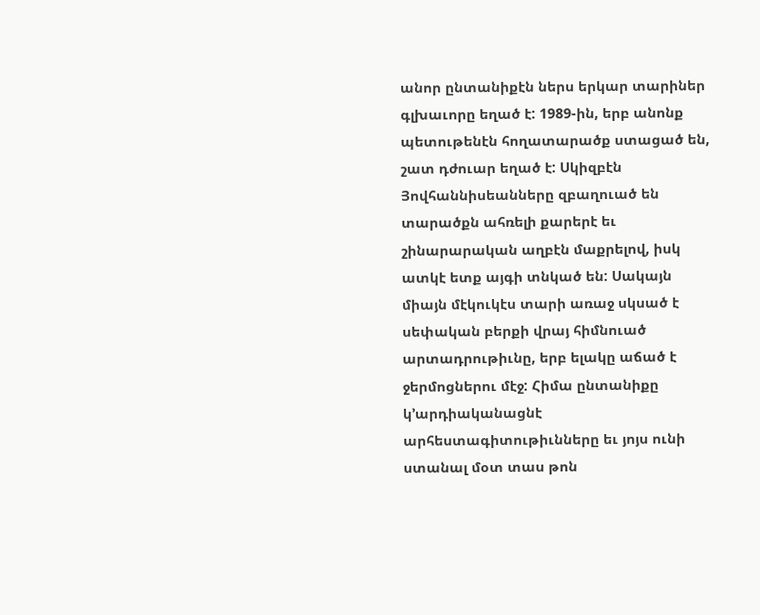անոր ընտանիքէն ներս երկար տարիներ գլխաւորը եղած է: 1989-ին, երբ անոնք պետութենէն հողատարածք ստացած են, շատ դժուար եղած է: Սկիզբէն Յովհաննիսեանները զբաղուած են տարածքն ահռելի քարերէ եւ շինարարական աղբէն մաքրելով, իսկ ատկէ ետք այգի տնկած են: Սակայն միայն մէկուկէս տարի առաջ սկսած է սեփական բերքի վրայ հիմնուած արտադրութիւնը, երբ ելակը աճած է ջերմոցներու մէջ: Հիմա ընտանիքը կ’արդիականացնէ արհեստագիտութիւնները եւ յոյս ունի ստանալ մօտ տաս թոն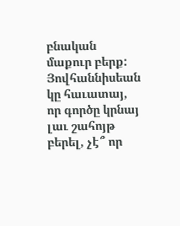բնական մաքուր բերք:
Յովհաննիսեան կը հաւատայ, որ գործը կրնայ լաւ շահոյթ բերել, չէ՞ որ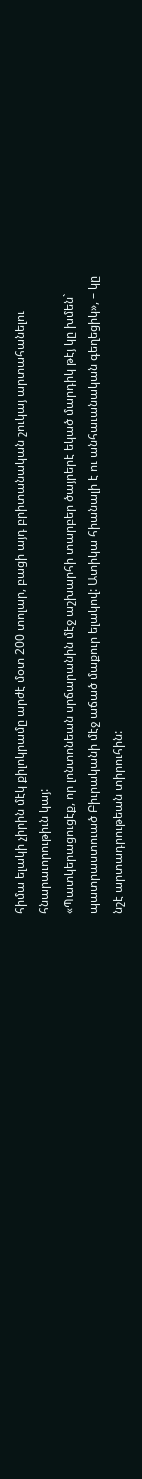հիմա ելակի չիրին մէկ քիլոկրամը արժէ մօտ 200 տոլար, բացի այդ բրիտանական շուկայ արտահանելու հնարաւորութիւն կայ:
«Պատկերացուցէք, որ լոնտոնեան սրճարանին մէջ աշխարհի տարբեր ծայրերէ եկած մարդիկ թէյ կը խմեն` պատրաստուած Բիւրականի մէջ աճած մաքուր ելակով: Ատիկա հիանալի է ու անհաւանական գեղեցիկ», – կը նշէ արտադրութեան տիրուհին: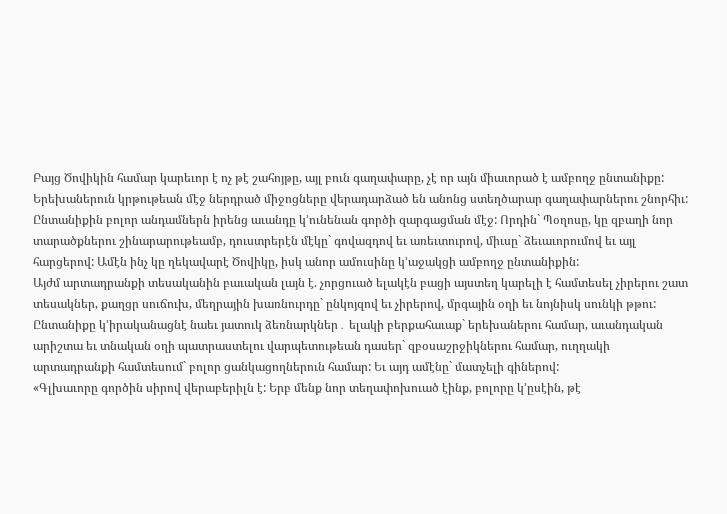Բայց Ծովիկին համար կարեւոր է ոչ թէ շահոյթը, այլ բուն գաղափարը, չէ որ այն միաւորած է ամբողջ ընտանիքը: Երեխաներուն կրթութեան մէջ ներդրած միջոցները վերադարձած են անոնց ստեղծարար գաղափարներու շնորհիւ: Ընտանիքին բոլոր անդամներն իրենց աւանդը կ’ունենան գործի զարգացման մէջ: Որդին` Պօղոսը, կը զբաղի նոր տարածքներու շինարարութեամբ, դուստրերէն մէկը` գովազդով եւ առեւտուրով, միւսը` ձեւաւորումով եւ այլ հարցերով: Ամէն ինչ կը ղեկավարէ Ծովիկը, իսկ անոր ամուսինը կ’աջակցի ամբողջ ընտանիքին:
Այժմ արտադրանքի տեսականին բաւական լայն է. չորցուած ելակէն բացի այստեղ կարելի է համտեսել չիրերու շատ տեսակներ, քաղցր սուճուխ, մեղրային խառնուրդը` ընկոյզով եւ չիրերով, մրգային օղի եւ նոյնիսկ սունկի թթու:
Ընտանիքը կ’իրականացնէ նաեւ յատուկ ձեռնարկներ․ ելակի բերքահաւաք` երեխաներու համար, աւանդական արիշտա եւ տնական օղի պատրաստելու վարպետութեան դասեր` զբօսաշրջիկներու համար, ուղղակի արտադրանքի համտեսում` բոլոր ցանկացողներուն համար: Եւ այդ ամէնը` մատչելի գիներով:
«Գլխաւորը գործին սիրով վերաբերիլն է: Երբ մենք նոր տեղափոխուած էինք, բոլորը կ’ըսէին, թէ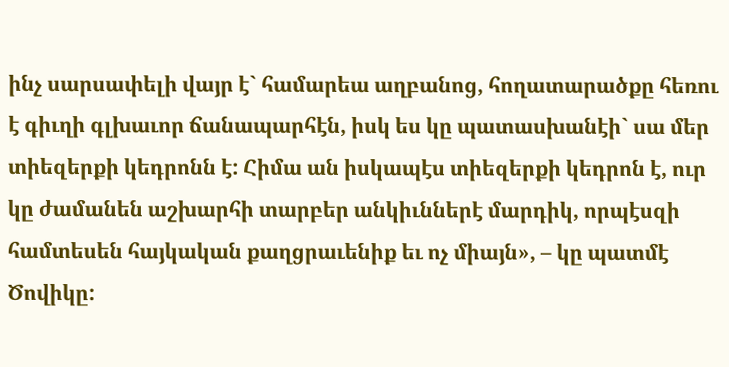ինչ սարսափելի վայր է` համարեա աղբանոց, հողատարածքը հեռու է գիւղի գլխաւոր ճանապարհէն, իսկ ես կը պատասխանէի` սա մեր տիեզերքի կեդրոնն է: Հիմա ան իսկապէս տիեզերքի կեդրոն է, ուր կը ժամանեն աշխարհի տարբեր անկիւններէ մարդիկ, որպէսզի համտեսեն հայկական քաղցրաւենիք եւ ոչ միայն», – կը պատմէ Ծովիկը: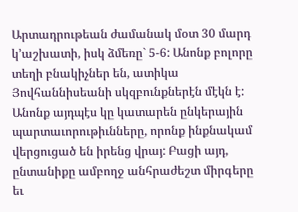Արտադրութեան ժամանակ մօտ 30 մարդ կ’աշխատի, իսկ ձմեռը` 5-6: Անոնք բոլորը տեղի բնակիչներ են, ատիկա Յովհաննիսեանի սկզբունքներէն մէկն է: Անոնք այդպէս կը կատարեն ընկերային պարտաւորութիւնները, որոնք ինքնակամ վերցուցած են իրենց վրայ: Բացի այդ, ընտանիքը ամբողջ անհրաժեշտ միրգերը եւ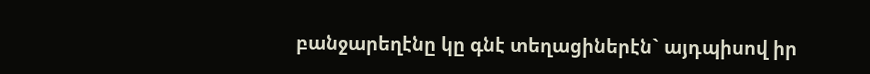բանջարեղէնը կը գնէ տեղացիներէն` այդպիսով իր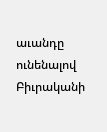աւանդը ունենալով Բիւրականի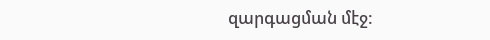զարգացման մէջ: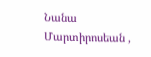Նանա Մարտիրոսեան ,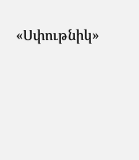«Սփութնիկ»